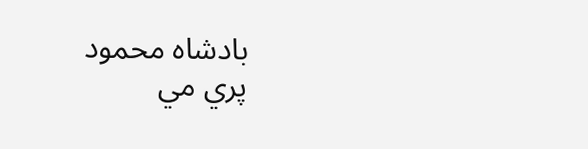بادشاه محمود
پري مي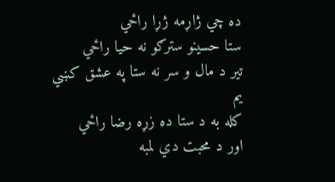ده چي ژاړمه ژړا راځي
ستا حسينو سترګو نه حيا راځي
تير د مال و سر نه ستا په عشق کښي يم
کله به د ستا ده زړه رضا راځي
اور د محبت دي لمبه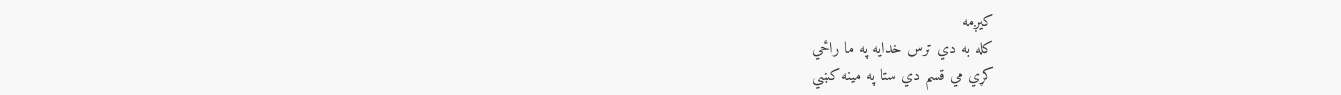کيږمه
کله به دي ترس خدايه په ما راځي
کړي مي قسم دي ستا په مينه کښي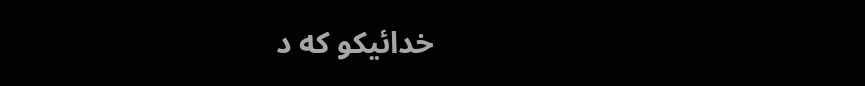خدائيکو که د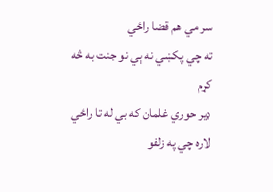سر مي هم قضا راځي
ته چي پکښي نه ېي نو جنت به څه کړم
ډير حوري غلمان که بي له تا راځي
لاره چي په زلفو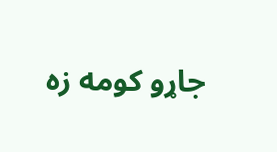جاړو کومه زه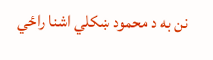نن به د محمود ښکلي اشنا راځي